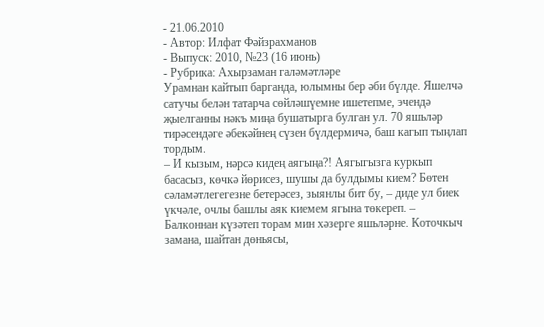- 21.06.2010
- Автор: Илфат Фәйзрахманов
- Выпуск: 2010, №23 (16 июнь)
- Рубрика: Ахырзаман галәмәтләре
Урамнан кайтып барганда, юлымны бер әби бүлде. Яшелчә сатучы белән татарча сөйләшүемне ишетепме, эчендә җыелганны нәкъ миңа бушатырга булган ул. 70 яшьләр тирәсендәге әбекәйнең сүзен бүлдермичә, баш кагып тыңлап тордым.
– И кызым, нәрсә кидең аягыңа?! Аягыгызга куркып басасыз, көчкә йөрисез, шушы да булдымы кием? Бөтен сәламәтлегегезне бетерәсез, зыянлы бит бу, – диде ул биек үкчәле, очлы башлы аяк киемем ягына төкереп. – Балконнан күзәтеп торам мин хәзерге яшьләрне. Коточкыч замана, шайтан дөньясы,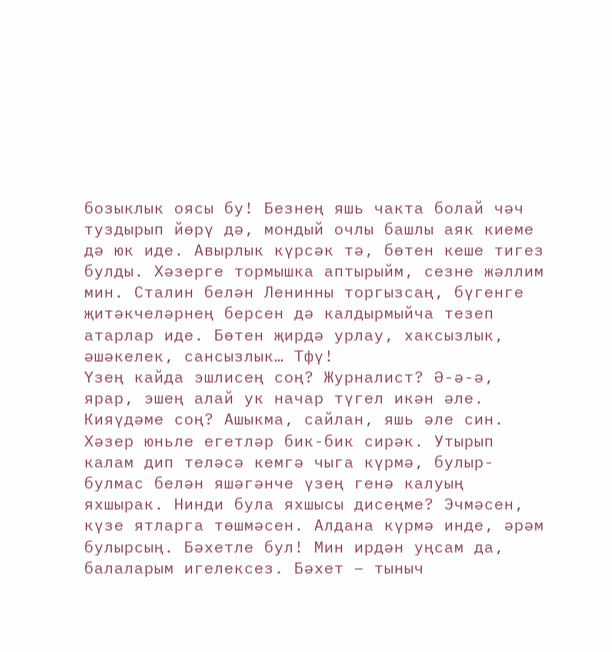бозыклык оясы бу! Безнең яшь чакта болай чәч туздырып йөрү дә, мондый очлы башлы аяк киеме дә юк иде. Авырлык күрсәк тә, бөтен кеше тигез булды. Хәзерге тормышка аптырыйм, сезне жәллим мин. Сталин белән Ленинны торгызсаң, бүгенге җитәкчеләрнең берсен дә калдырмыйча тезеп атарлар иде. Бөтен җирдә урлау, хаксызлык, әшәкелек, сансызлык… Тфү!
Үзең кайда эшлисең соң? Журналист? Ә-ә-ә, ярар, эшең алай ук начар түгел икән әле. Кияүдәме соң? Ашыкма, сайлан, яшь әле син. Хәзер юньле егетләр бик-бик сирәк. Утырып калам дип теләсә кемгә чыга күрмә, булыр-булмас белән яшәгәнче үзең генә калуың яхшырак. Нинди була яхшысы дисеңме? Эчмәсен, күзе ятларга төшмәсен. Алдана күрмә инде, әрәм булырсың. Бәхетле бул! Мин ирдән уңсам да, балаларым игелексез. Бәхет – тыныч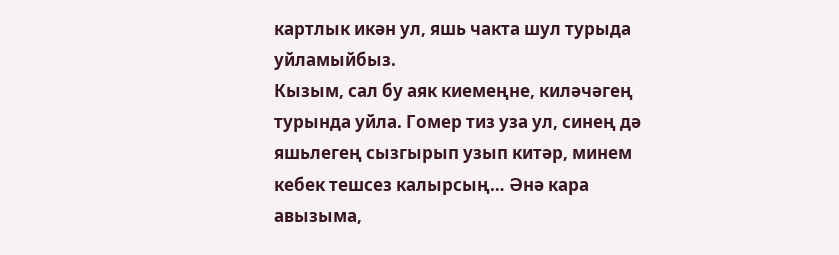картлык икән ул, яшь чакта шул турыда уйламыйбыз.
Кызым, сал бу аяк киемеңне, киләчәгең турында уйла. Гомер тиз уза ул, синең дә яшьлегең сызгырып узып китәр, минем кебек тешсез калырсың… Әнә кара авызыма,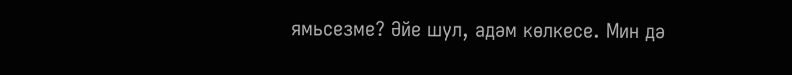ямьсезме? Әйе шул, адәм көлкесе. Мин дә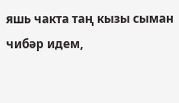яшь чакта таң кызы сыман чибәр идем,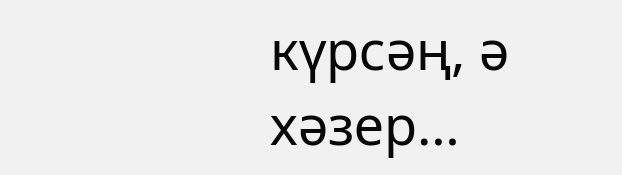күрсәң, ә хәзер…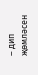– дип җөмләсен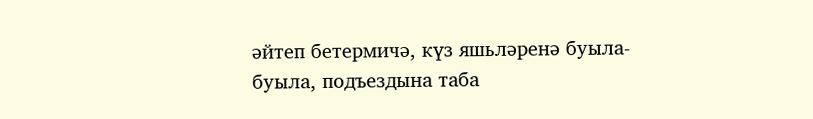әйтеп бетермичә, күз яшьләренә буыла-буыла, подъездына таба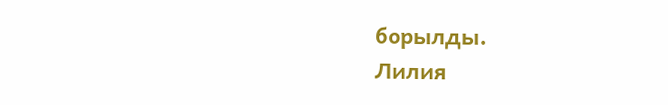борылды.
Лилия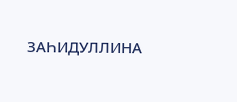ЗАҺИДУЛЛИНА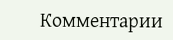Комментарии